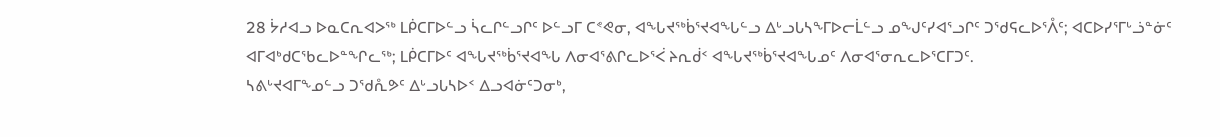28 ᔮᓱᐊᓗ ᐅᓇᑕᕆᐊᐳᖅ ᒪᑮᑕᒥᐅᓪᓗ ᓵᓚᒋᓪᓗᒋᑦ ᐅᓪᓗᒥ ᑕᕝᕙᓂ, ᐊᖓᔪᖅᑳᕐᔪᐊᖓᓪᓗ ᐃᒡᓗᒐᓴᖕᒥᐅᓕᒫᓪᓗ ᓄᖑᑦᓯᐊᕐᓗᒋᑦ ᑐᖁᕋᓚᐅᕐᐰᑦ; ᐊᑕᐅᓯᕐᒥᒡᓘᓐᓃᑦ ᐊᒥᐊᒃᑯᑕᖃᓚᐅᓐᖏᓚᖅ; ᒪᑮᑕᒥᐅᑦ ᐊᖓᔪᖅᑳᕐᔪᐊᖓ ᐱᓂᐊᕐᕕᒋᓚᐅᕐᐹ ᔨᕆᑰᑉ ᐊᖓᔪᖅᑳᕐᔪᐊᖓᓄᑦ ᐱᓂᐊᕐᓂᕆᓚᐅᕐᑕᒥᑐᑦ.
ᓴᕕᒡᔪᐊᒥᖕᓄᓪᓗ ᑐᖁᕅᕗᑦ ᐃᒡᓗᒐᓴᐅᑉ ᐃᓗᐊᓃᑦᑐᓂᒃ,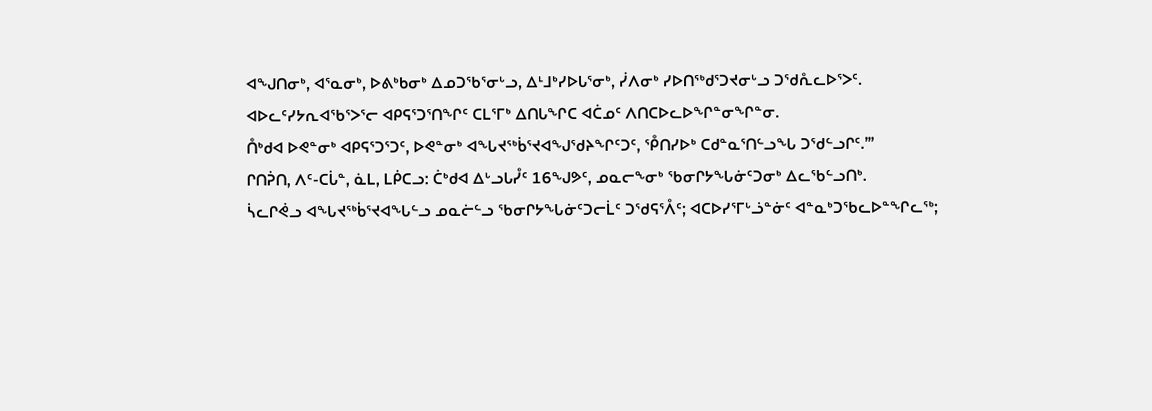ᐊᖑᑎᓂᒃ, ᐊᕐᓇᓂᒃ, ᐅᕕᒃᑲᓂᒃ ᐃᓄᑐᖃᕐᓂᒡᓗ, ᐃᒻᒧᒃᓯᐅᒐᕐᓂᒃ, ᓰᐱᓂᒃ ᓯᐅᑎᖅᑯᕐᑐᔪᓂᒡᓗ ᑐᖁᕅᓚᐅᕐᐳᑦ.
ᐊᐅᓚᑦᓯᔭᕆᐊᖃᕐᐳᕐᓕ ᐊᑭᕋᕐᑐᕐᑎᖏᑦ ᑕᒪᕐᒥᒃ ᐃᑎᒐᖏᑕ ᐊᑖᓄᑦ ᐱᑎᑕᐅᓚᐅᖏᓐᓂᖏᓐᓂ.
ᑍᒃᑯᐊ ᐅᕙᓐᓂᒃ ᐊᑭᕋᕐᑐᕐᑐᑦ, ᐅᕙᓐᓂᒃ ᐊᖓᔪᖅᑳᕐᔪᐊᖑᖁᔨᖏᑦᑐᑦ, ᕾᑎᓯᐅᒃ ᑕᑯᓐᓇᕐᑎᓪᓗᖓ ᑐᖁᓪᓗᒋᑦ.’”
ᒋᑎᕉᑎ, ᐱᑦ-ᑕᒑᓐ, ᓈᒪ, ᒪᑮᑕᓗ: ᑖᒃᑯᐊ ᐃᒡᓗᒐᓮᑦ 16ᖑᕗᑦ, ᓄᓇᓕᖕᓂᒃ ᖃᓂᒋᔭᖓᓃᑦᑐᓂᒃ ᐃᓚᖃᓪᓗᑎᒃ.
ᓵᓚᒋᕚᓗ ᐊᖓᔪᖅᑳᕐᔪᐊᖓᓪᓗ ᓄᓇᓖᓪᓗ ᖃᓂᒋᔭᖓᓃᑦᑐᓕᒫᑦ ᑐᖁᕋᕐᐰᑦ; ᐊᑕᐅᓯᕐᒥᒡᓘᓐᓃᑦ ᐊᓐᓇᒃᑐᖃᓚᐅᓐᖏᓚᖅ;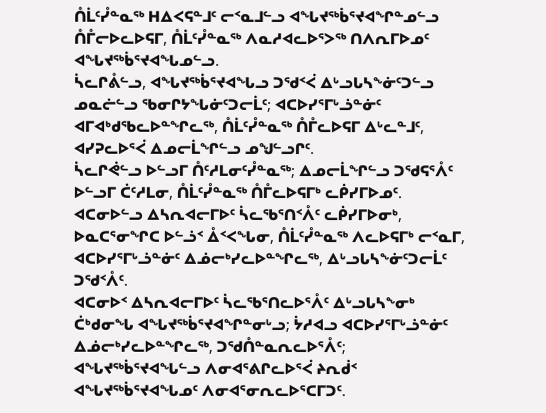ᑍᒫᑦᓮᓐᓇᖅ ᕼᐃᐸᕋᓐᒧᑦ ᓕᑉᓇᒧᓪᓗ ᐊᖓᔪᖅᑳᕐᔪᐊᖏᓐᓄᓪᓗ ᑍᒤᓕᐅᓚᐅᕋᒥ, ᑍᒫᑦᓮᓐᓇᖅ ᐱᓇᓱᐊᓚᐅᕐᐳᖅ ᑎᐱᕆᒥᐅᓄᑦ ᐊᖓᔪᖅᑳᕐᔪᐊᖓᓄᓪᓗ.
ᓵᓚᒋᕔᓪᓗ, ᐊᖓᔪᖅᑳᕐᔪᐊᖓᓗ ᑐᖁᑉᐹ ᐃᒡᓗᒐᓴᖕᓃᑦᑐᓪᓗ ᓄᓇᓖᓪᓗ ᖃᓂᒋᔭᖓᓃᑦᑐᓕᒫᑦ; ᐊᑕᐅᓯᕐᒥᒡᓘᓐᓃᑦ ᐊᒥᐊᒃᑯᖃᓚᐅᓐᖏᓚᖅ, ᑍᒫᑦᓮᓐᓇᖅ ᑍᒤᓚᐅᕋᒥ ᐃᒡᓚᓐᒧᑦ, ᐊᓯᕈᓚᐅᕐᐹ ᐃᓄᓕᒫᖏᓪᓗ ᓄᖑᓪᓗᒋᑦ.
ᓵᓚᒋᕚᓪᓗ ᐅᓪᓗᒥ ᑍᑦᓱᒪᓂᑦᓮᓐᓇᖅ; ᐃᓄᓕᒫᖏᓪᓗ ᑐᖁᕋᕐᐰᑦ ᐅᓪᓗᒥ ᑖᑦᓱᒪᓂ, ᑍᒫᑦᓮᓐᓇᖅ ᑍᒤᓚᐅᕋᒥᒃ ᓚᑮᓯᒥᐅᓄᑦ.
ᐊᑕᓂᐅᓪᓗ ᐃᓴᕆᐊᓕᒥᐅᑦ ᓵᓚᖃᕐᑎᑉᐰᑦ ᓚᑮᓯᒥᐅᓂᒃ, ᐅᓇᑕᕐᓂᖏᑕ ᐅᓪᓘᑉ ᐂᑉᐸᖓᓂ, ᑍᒫᑦᓮᓐᓇᖅ ᐱᓚᐅᕋᒥᒃ ᓕᑉᓇᒥ, ᐊᑕᐅᓯᕐᒥᒡᓘᓐᓃᑦ ᐃᓅᓕᒃᓯᓚᐅᓐᖏᓚᖅ, ᐃᒡᓗᒐᓴᖕᓃᑦᑐᓕᒫᑦ ᑐᖁᑉᐰᑦ.
ᐊᑕᓂᐅᑉ ᐃᓴᕆᐊᓕᒥᐅᑦ ᓵᓚᖃᕐᑎᓚᐅᕐᐰᑦ ᐃᒡᓗᒐᓴᖕᓂᒃ ᑖᒃᑯᓂᖓ ᐊᖓᔪᖅᑳᕐᔪᐊᖏᓐᓂᒡᓗ; ᔮᓱᐊᓗ ᐊᑕᐅᓯᕐᒥᒡᓘᓐᓃᑦ ᐃᓅᓕᒃᓯᓚᐅᓐᖏᓚᖅ, ᑐᖁᑍᓐᓇᕆᓚᐅᕐᐰᑦ; ᐊᖓᔪᖅᑳᕐᔪᐊᖓᓪᓗ ᐱᓂᐊᕐᕕᒋᓚᐅᕐᐹ ᔨᕆᑰᑉ ᐊᖓᔪᖅᑳᕐᔪᐊᖓᓄᑦ ᐱᓂᐊᕐᓂᕆᓚᐅᕐᑕᒥᑐᑦ.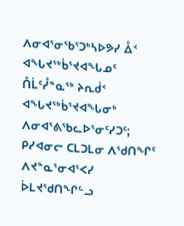ᐱᓂᐊᕐᓂᖃᕐᑐᒃᓴᐅᕗᓯ ᐂᑉ ᐊᖓᔪᖅᑳᕐᔪᐊᖓᓄᑦ ᑍᒫᑦᓮᓐᓇᖅ ᔨᕆᑰᑉ ᐊᖓᔪᖅᑳᕐᔪᐊᖓᓂᒃ ᐱᓂᐊᕐᕕᖃᓚᐅᕐᓂᑦᓯᑐᑦ; ᑭᓯᐊᓂᓕ ᑕᒪᑐᒪᓂ ᐱᖁᑎᖏᑦ ᐱᔪᓐᓇᕐᓂᐊᕐᐸᓯ ᐆᒪᔪᖁᑎᖏᓪᓗ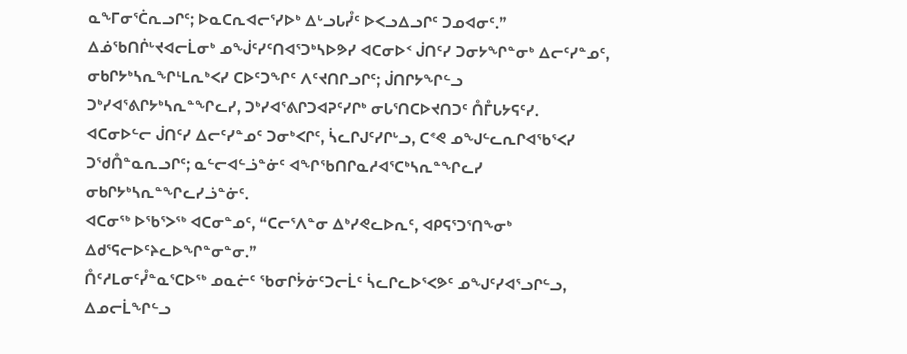ᓇᖕᒥᓂᕐᑖᕆᓗᒋᑦ; ᐅᓇᑕᕆᐊᓕᕐᓯᐅᒃ ᐃᒡᓗᒐᓮᑦ ᐅᐸᓗᐃᓗᒋᑦ ᑐᓄᐊᓂᑦ.”
ᐃᓅᖃᑎᒌᒡᔪᐊᓕᒫᓂᒃ ᓄᖒᑦᓯᑦᑎᐊᕐᑐᒃᓴᐅᕗᓯ ᐊᑕᓂᐅᑉ ᒎᑎᑦᓯ ᑐᓂᔭᖏᓐᓂᒃ ᐃᓕᑦᓯᓐᓄᑦ, ᓂᑲᒋᔭᒃᓴᕆᖏᒻᒪᕆᒃᐸᓯ ᑕᐅᑦᑐᖏᑦ ᐱᑦᔪᑎᒋᓗᒋᑦ; ᒎᑎᒋᔭᖏᓪᓗ ᑐᒃᓯᐊᕐᕕᒋᔭᒃᓴᕆᓐᖏᓚᓯ, ᑐᒃᓯᐊᕐᕕᒋᑐᐊᕈᑦᓯᒋᒃ ᓂᒐᕐᑎᑕᐅᔪᑎᑐᑦ ᑍᒤᒐᔭᕋᑦᓯ.
ᐊᑕᓂᐅᓪᓕ ᒎᑎᑦᓯ ᐃᓕᑦᓯᓐᓄᑦ ᑐᓂᒃᐸᒋᑦ, ᓵᓚᒋᒍᑦᓯᒋᒡᓗ, ᑕᕝᕙ ᓄᖑᓪᓚᕆᒋᐊᖃᕐᐸᓯ ᑐᖁᑍᓐᓇᕆᓗᒋᑦ; ᓇᓪᓕᐊᓪᓘᓐᓃᑦ ᐊᖏᖃᑎᒋᓇᓱᐊᕐᑕᒃᓴᕆᓐᖏᓚᓯ ᓂᑲᒋᔭᒃᓴᕆᓐᖏᓚᓯᓘᓐᓃᑦ.
ᐊᑕᓂᖅ ᐅᖃᕐᐳᖅ ᐊᑕᓂᓐᓄᑦ, “ᑕᓕᕐᐱᓐᓂ ᐃᒃᓯᕙᓚᐅᕆᑦ, ᐊᑭᕋᕐᑐᕐᑎᖕᓂᒃ ᐃᑯᕐᕋᓕᐅᑦᔨᓚᐅᖏᓐᓂᓐᓂ.”
ᑍᑦᓱᒪᓂᑦᓮᓐᓇᕐᑕᐅᖅ ᓄᓇᓖᑦ ᖃᓂᒋᔮᓃᑦᑐᓕᒫᑦ ᓵᓚᒋᓚᐅᕐᐸᕗᑦ ᓄᖑᑦᓯᐊᕐᓗᒋᓪᓗ, ᐃᓄᓕᒫᖏᓪᓗ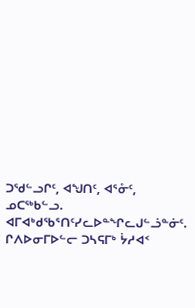ᑐᖁᓪᓗᒋᑦ, ᐊᖑᑎᑦ, ᐊᕐᓁᑦ, ᓄᑕᖅᑲᓪᓗ. ᐊᒥᐊᒃᑯᖃᕐᑎᑦᓯᓚᐅᓐᖏᓚᒍᓪᓘᓐᓃᑦ.
ᒋᐱᐅᓂᒥᐅᓪᓕ ᑐᓴᕋᒥᒃ ᔮᓱᐊᑉ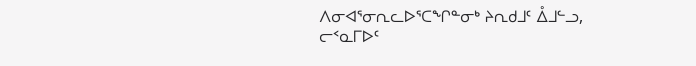ᐱᓂᐊᕐᓂᕆᓚᐅᕐᑕᖏᓐᓂᒃ ᔨᕆᑯᒧᑦ ᐂᒧᓪᓗ,
ᓕᑉᓇᒥᐅᑦ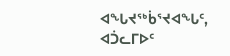ᐊᖓᔪᖅᑳᕐᔪᐊᖓᑦ, ᐊᑑᓚᒥᐅᑦ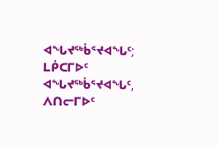ᐊᖓᔪᖅᑳᕐᔪᐊᖓᑦ;
ᒪᑮᑕᒥᐅᑦ ᐊᖓᔪᖅᑳᕐᔪᐊᖓᑦ, ᐱᑎᓕᒥᐅᑦ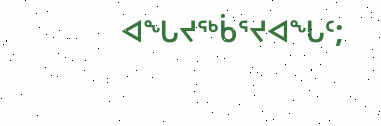ᐊᖓᔪᖅᑳᕐᔪᐊᖓᑦ;